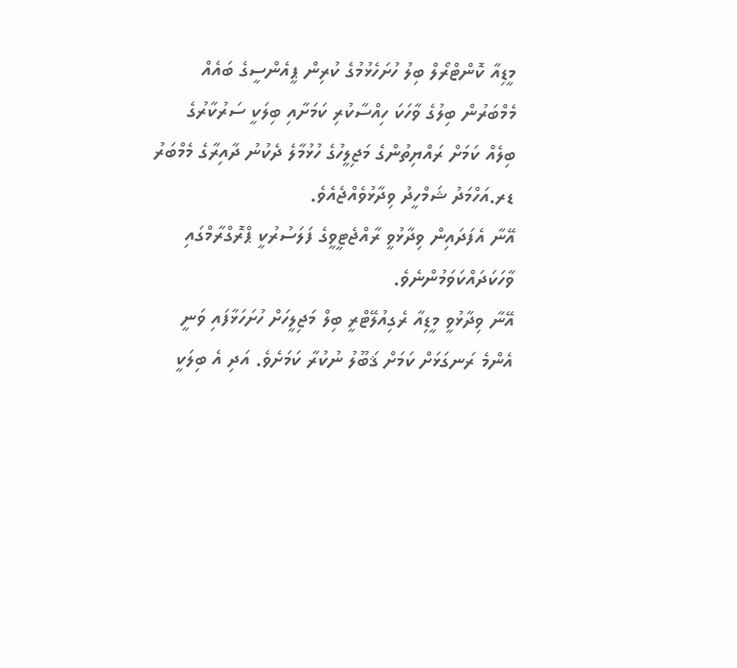މީޑިއާ ކޮންޓްރޯލް ބިލު ހުށަހެޅުމުގެ ކުރިން ޕީއެންސީގެ ބައެއް މެމްބަރުން ބިލުގެ ވާހަކަ ހިއްސާކުރި ކަމަށާއި ބިލަކީ ސަރުކާރުގެ ބިލެއް ކަމަށް ރައްޔިތުންގެ މަޖިލީހުގެ ހުޅުމާލެ ދެކުނު ދާއިރާގެ މެމްބަރު ޑރ.އަހްމަދު ޝަމްހީދު ވިދާޅުވެއްޖެއެވެ.
އޭނާ އެފަދައިން ވިދާޅުވީ ރާއްޖެޓީވީގެ ފަލަސުރުކީ ޕްރޮގްރާމްގައި ވާހަކަދައްކަވަމުންނެވެ.
އޭނާ ވިދާޅުވީ މީޑިއާ ރެގިއުލޭޓްރީ ބިލް މަޖިލީހަށް ހުށަހަޅާފައި ވަނީ އެންމެ ރަނގަޅަށް ކަމަށް ޤަބޫލު ނުކުރާ ކަމަށެވެ. އަދި އެ ބިލަކީ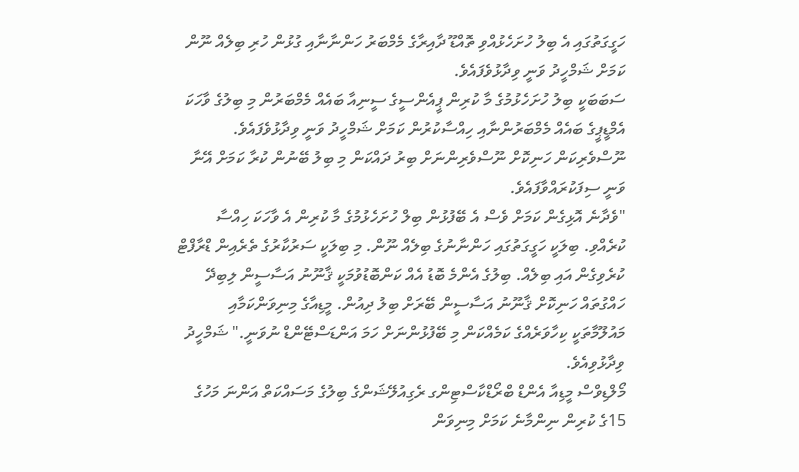ހަގީގަތުގައި އެ ބިލު ހުށަހެޅުއްވި ތޮއްޑޫ ދާއިރާގެ މެމްބަރު ހަންނާނާއި ގުޅުން ހުރި ބިލެއް ނޫން ކަމަށް ޝަމްހީދު ވަނީ ވިދާޅުވެފައެވެ.
ސަބަބަކީ ބިލު ހުށަހެޅުމުގެ މާ ކުރިން ޕީއެންސީގެ ސީނިއާ ބައެއް މެމްބަރުން މި ބިލުގެ ވާހަކަ އެމްޑީޕީގެ ބައެއް މެމްބަރުންނާއި ހިއްސާކުރުން ކަމަށް ޝަމްހީދު ވަނީ ވިދާޅުވެފައެވެ. ނޫސްވެރިކަން ހަނިކޮށް ނޫސްވެރިންނަށް ބިރު ދައްކަން މި ބިލު ބޭނުން ކުރާ ކަމަށް އޭނާ ވަނީ ސިފަކުރައްވާފައެވެ.
"ވެދާނެ އޮޅިގެން ކަމަށް ވެސް އެ ބޭފުޅުން ބިލް ހުށަހެޅުމުގެ މާ ކުރިން އެ ވާހަކަ ހިއްސާ ކުރެއްވި. ބިލަކީ ހަގީގަތުގައި ހަންނާނުގެ ބިލެއް ނޫން. މި ބިލަކީ ސަރުކާރުގެ ތެރެއިން ޑްރާފްޓް ކުރެވިގެން އައި ބިލެއް. ބިލުގެ އެންމެ ބޮޑު އެއް ކަންބޮޑުވުމަކީ ޤާނޫނު އަސާސީން ލިބިދޭ ހައްގުތައް ހަނިކޮށް ޤާނޫނު އަސާސީން ބޭރަށް ބިލު ދިއުން. މީޑިއާގެ މިނިވަންކަމާއި މައުލޫމާތަކީ ކިހާވަރެއްގެ ކަމެއްކަން މި ބޭފުޅުންނަށް ހަމަ އަންޑަސްޓޭންޑް ނުވަނީ." ޝަމްހީދު ވިދާޅުވިއެވެ.
މޯލްޑިވްސް މީޑިއާ އެންޑް ބްރޯޑްކާސްޓިންގ ރެގިއުލޭޝަންގެ ބިލުގެ މަސައްކަތް އަންނަ މަހުގެ 15ގެ ކުރިން ނިންމާނެ ކަމަށް މިނިވަން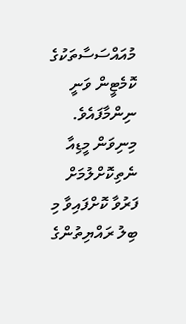މުއައްސަސާތަކުގެ ކޮމެޓީން ވަނީ ނިންމާފައެވެ. މިނިވަން މީޑިއާ ނެތިކޮށްލުމަށް ފަރުވާ ކޮށްފައިވާ މި ބިލު ރައްޔިތުންގެ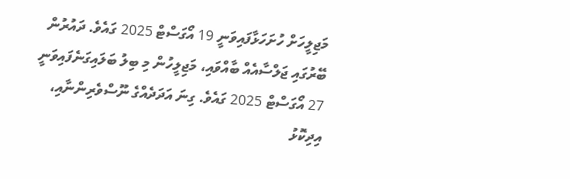މަޖިލީހަށް ހުށަހަޅާފައިވަނީ 19 އޯގަސްޓް 2025 ގައެވެ. ދައުރުން ބޭރުގައި ޖަލްސާއެއް ބާއްވައި، މަޖިލީހުން މި ބިލު ބަލައިގަނެފައިވަނީ 27 އޯގަސްޓް 2025 ގައެވެ. ގިނަ އަދަދެއްގެ ނޫސްވެރިންނާއި، އިދިކޮޅު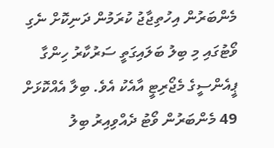މެންބަރުން އިހުތިޖާޖު ކުރަމުން ދަނިކޮށް ނެގި ވޯޓުގައި މި ބިލު ބަލައިގަތީ ސަރުކާރު ހިންގާ ޕީއެންސީގެ މެޖޯރިޓީ އާއެކު އެވެ. ބިލާ އެއްކޮޅަށް 49 މެންބަރުން ވޯޓު ދެއްވިއިރު ބިލު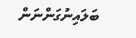ބަލައިނުގަންނަން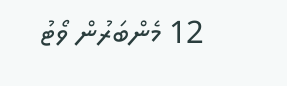12 މެންބަރުން ވޯޓު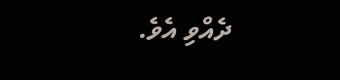ދެއްވި އެވެ.